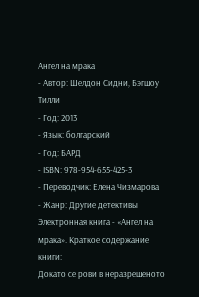Ангел на мрака
- Автор: Шелдон Сидни, Бэгшоу Тилли
- Год: 2013
- Язык: болгарский
- Год: БАРД
- ISBN: 978-954-655-425-3
- Переводчик: Елена Чизмарова
- Жанр: Другие детективы
Электронная книга - «Ангел на мрака». Краткое содержание книги:
Докато се рови в неразрешеното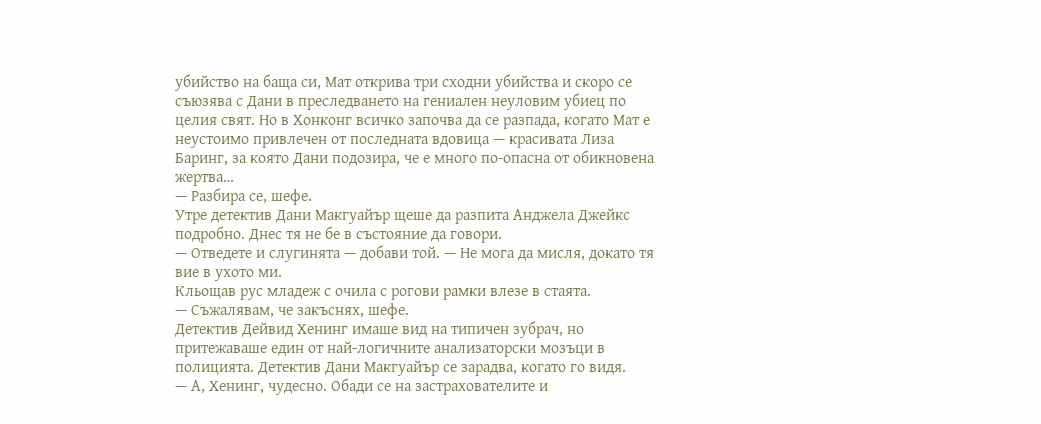убийство на баща си, Мат открива три сходни убийства и скоро се съюзява с Дани в преследването на гениален неуловим убиец по целия свят. Но в Хонконг всичко започва да се разпада, когато Мат е неустоимо привлечен от последната вдовица — красивата Лиза Баринг, за която Дани подозира, че е много по-опасна от обикновена жертва…
— Разбира се, шефе.
Утре детектив Дани Макгуайър щеше да разпита Анджела Джейкс подробно. Днес тя не бе в състояние да говори.
— Отведете и слугинята — добави той. — Не мога да мисля, докато тя вие в ухото ми.
Кльощав рус младеж с очила с рогови рамки влезе в стаята.
— Съжалявам, че закъснях, шефе.
Детектив Дейвид Хенинг имаше вид на типичен зубрач, но притежаваше един от най-логичните анализаторски мозъци в полицията. Детектив Дани Макгуайър се зарадва, когато го видя.
— А, Хенинг, чудесно. Обади се на застрахователите и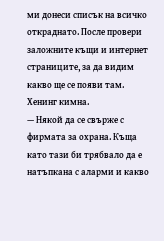ми донеси списък на всичко откраднато. После провери заложните къщи и интернет страниците, за да видим какво ще се появи там.
Хенинг кимна.
— Някой да се свърже с фирмата за охрана. Къща като тази би трябвало да е натъпкана с аларми и какво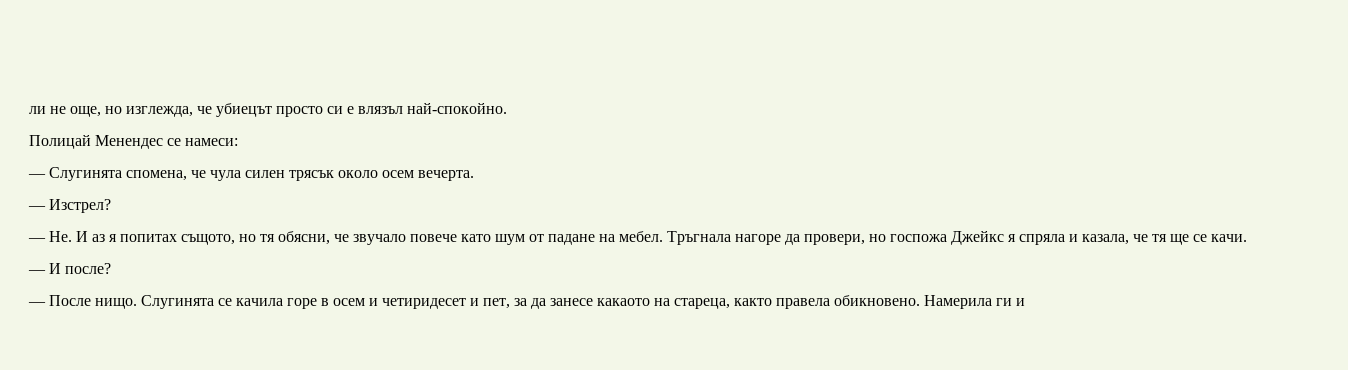ли не още, но изглежда, че убиецът просто си е влязъл най-спокойно.
Полицай Менендес се намеси:
— Слугинята спомена, че чула силен трясък около осем вечерта.
— Изстрел?
— Не. И аз я попитах същото, но тя обясни, че звучало повече като шум от падане на мебел. Тръгнала нагоре да провери, но госпожа Джейкс я спряла и казала, че тя ще се качи.
— И после?
— После нищо. Слугинята се качила горе в осем и четиридесет и пет, за да занесе какаото на стареца, както правела обикновено. Намерила ги и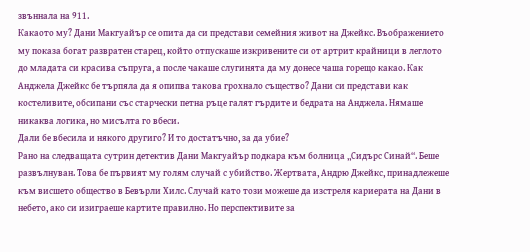звъннала на 911.
Какаото му? Дани Макгуайър се опита да си представи семейния живот на Джейкс. Въображението му показа богат развратен старец, който отпускаше изкривените си от артрит крайници в леглото до младата си красива съпруга, а после чакаше слугинята да му донесе чаша горещо какао. Как Анджела Джейкс бе търпяла да я опипва такова грохнало същество? Дани си представи как костеливите, обсипани със старчески петна ръце галят гърдите и бедрата на Анджела. Нямаше никаква логика, но мисълта го вбеси.
Дали бе вбесила и някого другиго? И то достатъчно, за да убие?
Рано на следващата сутрин детектив Дани Макгуайър подкара към болница „Сидърс Синай“. Беше развълнуван. Това бе първият му голям случай с убийство. Жертвата, Андрю Джейкс, принадлежеше към висшето общество в Бевърли Хилс. Случай като този можеше да изстреля кариерата на Дани в небето, ако си изиграеше картите правилно. Но перспективите за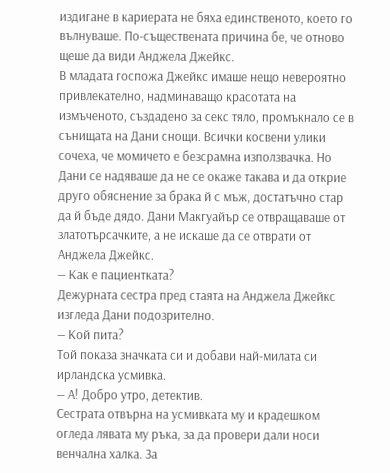издигане в кариерата не бяха единственото, което го вълнуваше. По-съществената причина бе, че отново щеше да види Анджела Джейкс.
В младата госпожа Джейкс имаше нещо невероятно привлекателно, надминаващо красотата на измъченото, създадено за секс тяло, промъкнало се в сънищата на Дани снощи. Всички косвени улики сочеха, че момичето е безсрамна използвачка. Но Дани се надяваше да не се окаже такава и да открие друго обяснение за брака й с мъж, достатъчно стар да й бъде дядо. Дани Макгуайър се отвращаваше от златотърсачките, а не искаше да се отврати от Анджела Джейкс.
— Как е пациентката?
Дежурната сестра пред стаята на Анджела Джейкс изгледа Дани подозрително.
— Кой пита?
Той показа значката си и добави най-милата си ирландска усмивка.
— А! Добро утро, детектив.
Сестрата отвърна на усмивката му и крадешком огледа лявата му ръка, за да провери дали носи венчална халка. За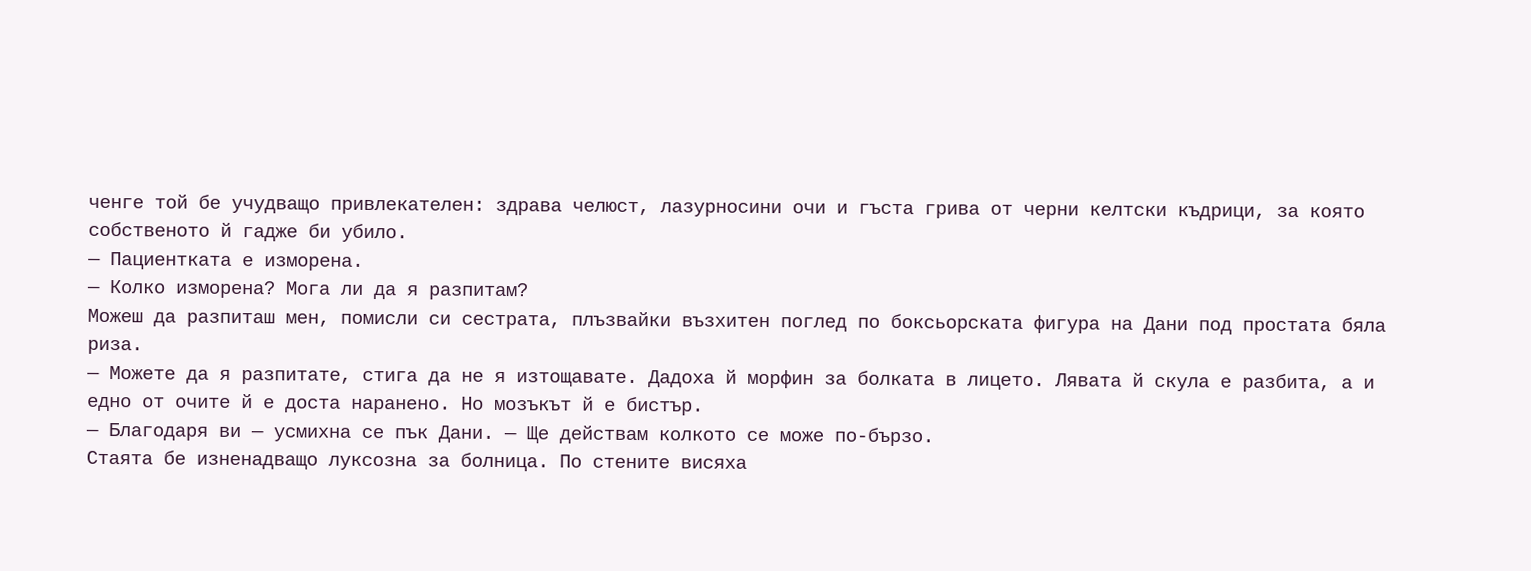ченге той бе учудващо привлекателен: здрава челюст, лазурносини очи и гъста грива от черни келтски къдрици, за която собственото й гадже би убило.
— Пациентката е изморена.
— Колко изморена? Мога ли да я разпитам?
Можеш да разпиташ мен, помисли си сестрата, плъзвайки възхитен поглед по боксьорската фигура на Дани под простата бяла риза.
— Можете да я разпитате, стига да не я изтощавате. Дадоха й морфин за болката в лицето. Лявата й скула е разбита, а и едно от очите й е доста наранено. Но мозъкът й е бистър.
— Благодаря ви — усмихна се пък Дани. — Ще действам колкото се може по-бързо.
Стаята бе изненадващо луксозна за болница. По стените висяха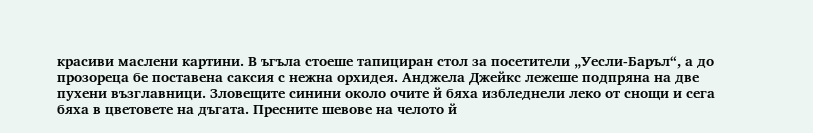красиви маслени картини. В ъгъла стоеше тапициран стол за посетители „Уесли-Баръл“, а до прозореца бе поставена саксия с нежна орхидея. Анджела Джейкс лежеше подпряна на две пухени възглавници. Зловещите синини около очите й бяха избледнели леко от снощи и сега бяха в цветовете на дъгата. Пресните шевове на челото й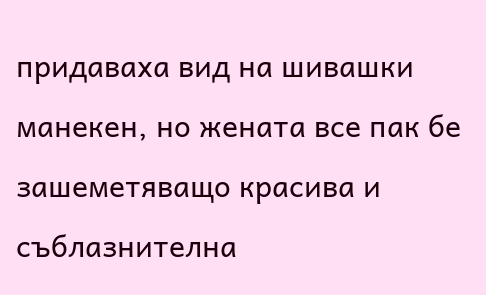придаваха вид на шивашки манекен, но жената все пак бе зашеметяващо красива и съблазнителна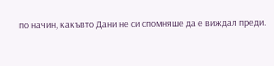по начин, какъвто Дани не си спомняше да е виждал преди.